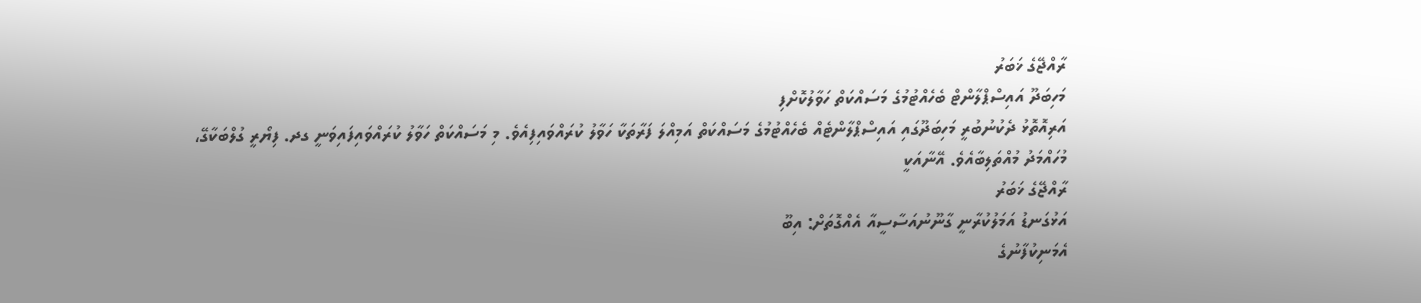ރާއްޖޭގެ ޚަބަރު
މަހިބަދޫ އައިސްޕްލާންޓް ބެހެއްޓުމުގެ މަސައްކަތް ހަވާލުކޮށްފި
އަރިއޮތޮޅު ދެކުނުބުރީ މަހިބަދޫގައި އައިސްޕްލާންޓެއް ބެހެއްޓުމުގެ މަސައްކަތް އަމިއްލަ ފަރާތަކާ ހަވާލު ކުރައްވައިފިއެވެ. މި މަސައްކަތް ހަވާލު ކުރައްވައިފައިވަނީ ގދ. ފިޔޯރީ ގުލްބަކާގޭ، މުހައްމަދު މުއްތަލިބާއެވެ. އޭނާއަކީ
ރާއްޖޭގެ ޚަބަރު
އަޅުގަނޑު އަމަލުކުރާނީ ގާނޫނުއަސާސީއާ އެއްގޮތަށް: އިބޫ
އެމަނިކުފާނުގެ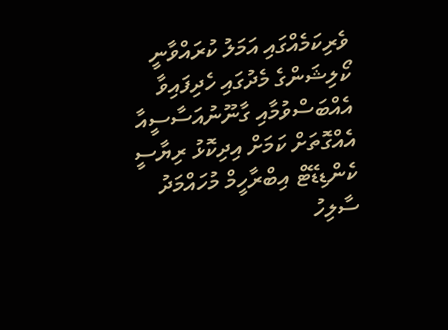ވެރިކަމެއްގައި އަމަލު ކުރައްވާނީ ކޯލިޝަންގެ މެދުގައި ހެދިފައިވާ އެއްބަސްވުމާއި ގާނޫނުއަސާސީއާ އެއްގޮތަށް ކަމަށް އިދިކޮޅު ރިޔާސީ ކެންޑިޑޭޓް އިބްރާހީމް މުހައްމަދު ސާލިހު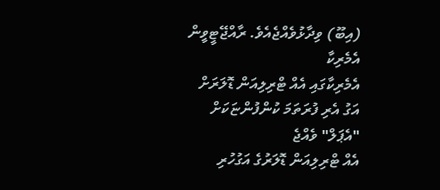(އިބޫ) ވިދާޅުވެއްޖެއެވެ. ރާއްޖޭޓީވީން
އެމެރިކާ
އެމެރިކާގައި އެއް ޓްރިލިއަން ޑޮލަރަށް އަގު އެރި ފުރަތަމަ ކުންފުންޏަކަށް "އެޕަލް" ވެއްޖެ
އެއް ޓްރިލިއަން ޑޮލަރުގެ އަގުހުރި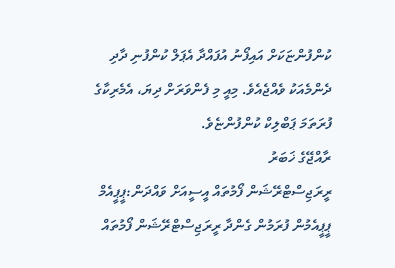ކުންފުންޏަކަށް އައިފޯނު އުފައްދާ އެޕަލް ކުންފުނި ދާދި ދެންމެއަކު ވެއްޖެއެވެ. މިއީ މި ފެންވަރަށް ދިޔަ، އެމެރިކާގެ ފުރަތަމަ ޕަބްލިކް ކުންފުންޏެވެ.
ރާއްޖޭގެ ޚަބަރު
ރީރަޖިސްޓްރޭޝަން ފޯމުތައް އީސީއަށް ވައްދަން:ޕީޕީއެމް
ޕީޕީއެމުން ފުރަމުން ގެންދާ ރީރަޖިސްޓްރޭޝަން ފޯމުތައް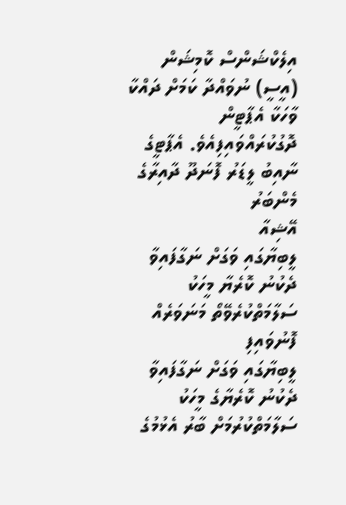އިލެކްޝަންސް ކޮމިޝަން (އީސީ) ނުވައްދާ ކަމަށް ދައްކާ ވާހަކާ އެޕާޓީން ދޮގުކުރައްވައިފިއެވެ. އެޕާޓީގެ ނާއިބު ލީޑަރު ފޮނަދޫ ދާއިރާގެ މެންބަރު
އޭޝިއާ
ލީބިޔާގައި ވަގަށް ނަގާފައިވާ ދެކުނު ކޮރެޔާ މީހަކު ސަލާމަތްކުރެވޭތޯ މަނަވަރެއް ފޮނުވައިފި
ލީބިޔާގައި ވަގަށް ނަގާފައިވާ ދެކުނު ކޮރެޔާގެ މީހަކު ސަލާމަތްކުރުމަށް ބާރު އެޅުމުގެ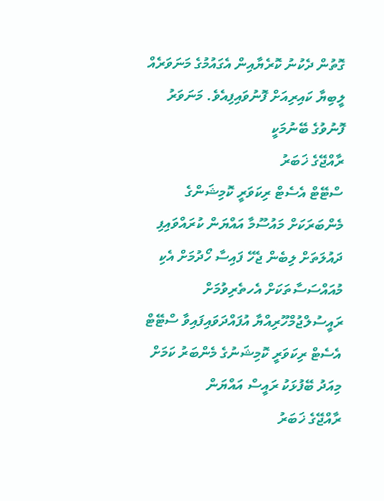ގޮތުން ދެކުނު ކޮރެޔާއިން އެގައުމުގެ މަނަވަރެއް ލީބިޔާ ކައިރިއަށް ފޮނުވައިފިއެވެ. މަނަވަރު ފޮނުވުގެ ބޭނުމަކީ
ރާއްޖޭގެ ޚަބަރު
ސްޓޭޓް އެސެޓް ރިކަވަރީ ކޮމިޝަންގެ މެންބަރަކަށް މައުސޫމާ އައްޔަން ކުރައްވައިފި
ދައުލަތަށް ލިބެން ޖެހޭ ފައިސާ ހޯދުމަށް އެކި މުއައްސަސާތަކަށް އެހތެރިވުމަށް ރައީސުލްޖުމްހޫރިއްޔާ އުފައްދަވައިފައިވާ ސްޓޭޓް އެސެޓް ރިކަވަރީ ކޮމިޝަނުގެ މެންބަރު ކަމަށް މިއަދު ބޭފުޅަކު ރައީސް އައްޔަން
ރާއްޖޭގެ ޚަބަރު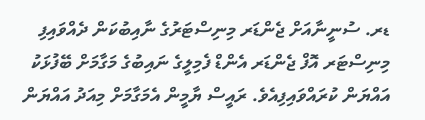ޑރ. ސުނީނާއަށް ޖެންޑަރ މިނިސްޓަރުގެ ނާއިބުކަން ދެއްވައިފި
މިނިސްޓަރ އޮފް ޖެންޑަރ އެންޑް ފެމިލީގެ ނައިބުގެ މަގާމަށް ބޭފުޅަކު އައްޔަން ކުރައްވައިފިއެވެ. ރައީސް ޔާމީން އެމަގާމަށް މިއަދު އައްޔަން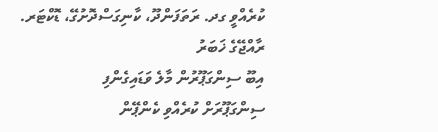ކުރެއްވީ ގދ. ރަތަފަންދޫ، ކާނިގަސްދޮށުގޭ، ޑޮކްޓަރ.
ރާއްޖޭގެ ޚަބަރު
އިބޫ ސިންގަޕޫރުން މާލެ ވަޑައިގެންފި
ސިންގަޕޫރަށް ކުރެއްވި ކެންޕޭން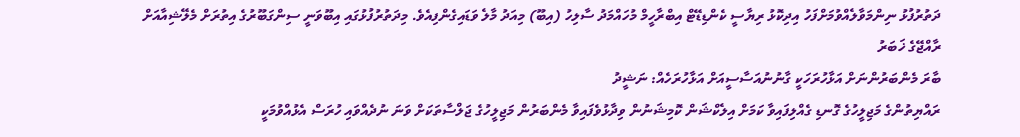ދަތުރުފުޅު ނިންމަވާލެއްވުމަށްފަހު އިދިކޮޅު ރިޔާސީ ކެންޑިޑޭޓް އިބްރާހީމް މުހައްމަދު ސާލިހު (އިބޫ) މިއަދު މާލެ ވަޑައިގެންފިއެވެ. މިދަތުރުފުޅުގައި އިބޫވަނީ ސިންގަބޫރުގެ އިތުރަށް މެލޭޝިއާއަށް
ރާއްޖޭގެ ޚަބަރު
ބާރަ މެންބަރުންނަށް އަޅާހުރަހަކީ ގާނުނުއަސާސީއަށް އަޅާހުރަހެއް: ނަޝީދު
ރައްޔިތުންގެ މަޖިލީހުގެ ގޮނޑި ގެއްލިފައިވާ ކަމަށް އިލެކްޝަން ކޮމިޝަނުން ވިދާޅުވެފައިވާ މެންބަރުން މަޖިލީހުގެ ޖަލްސާތަކަށް ވަނަ ނުދެއްވައި ހުރަސް އެޅުއްވުމަކީ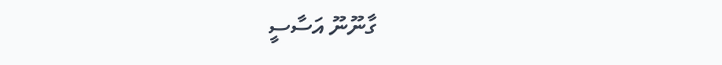ގާނޫނޫ އަސާސީ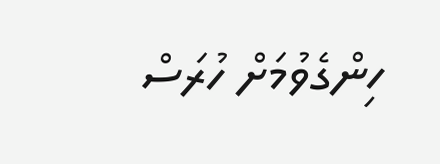ހިންގެވުމަށް ހުރަސް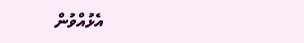އެޅުއްވުން